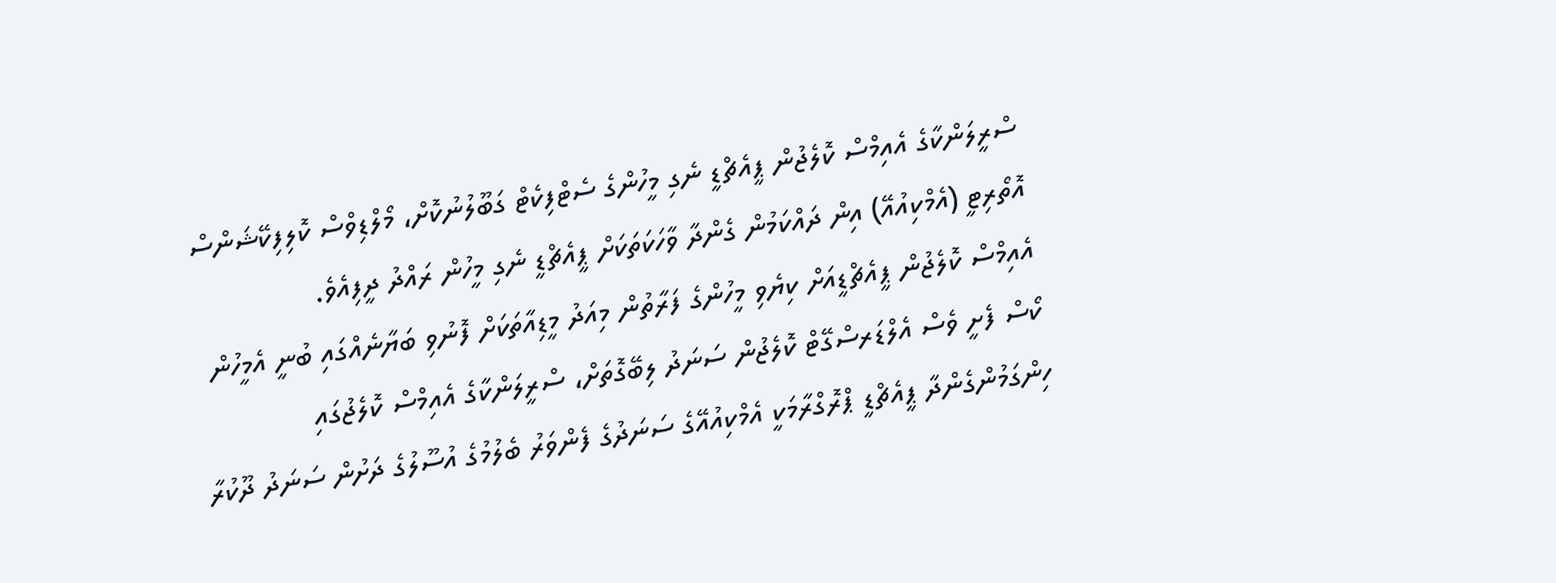ސްރީލަންކާގެ އެއިމްސް ކޮލެޖުން ޕީއެޗްޑީ ނެގި މީހުންގެ ސެޓްފިކެޓް ގަބޫލުނުކޮށް، މޯލްޑިވްސް ކޮލިފިކޭޝަންސް އޮތޯރިޓީ (އެމްކިއުއޭ) އިން ދައްކަމުން ގެންދާ ވާހަކަތަކަށް ޕީއެޗްޑީ ނެގި މީހުން ރައްދު ދީފިއެވެ.
އެއިމްސް ކޮލެޖުން ޕީއެޗްޑީއަށް ކިޔެވި މީހުންގެ ފަރާތުން މިއަދު މީޑިއާތަކަށް ފޮނުވި ބަޔާނެއްގައި ބުނީ އެމީހުން ކޯސް ފެށީ ވެސް އެލްޑަރސްގޭޓް ކޮލެޖުން ސަނަދު ލިބޭގޮތަށް، ސްރީލަންކާގެ އެއިމްސް ކޮލެޖުގައި ހިންގަމުންގެންދާ ޕީއެޗްޑީ ޕްރޮގްރާމަކީ އެމްކިއުއޭގެ ސަނަދުގެ ފެންވަރު ބެލުމުގެ އުސޫލުގެ ދަށުން ސަނަދު ދޫކުރާ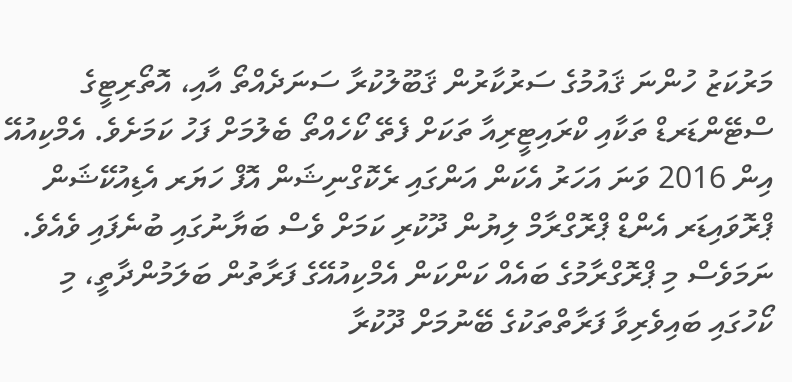މަރުކަޒު ހުންނަ ޤައުމުގެ ސަރުކާރުން ޤަބޫލުކުރާ ސަނަދެއްތޯ އާއި، އޮތޯރިޓީގެ ސްޓޭންޑަރޑް ތަކާއި ކްރައިޓީރިއާ ތަކަށް ފެތޭ ކޯހެއްތޯ ބެލުމަށް ފަހު ކަމަށެވެ. އެމްކިއުއޭ އިން 2016 ވަނަ އަހަރު އެކަން އަންގައި ރެކޮގްނިޝަން އޮފް ހަޔަރ އެޑިއުކޭޝަން ޕްރޮވައިޑަރ އެންޑް ޕްރޮގްރާމް ލިޔުން ދޫކުރި ކަމަށް ވެސް ބަޔާނުގައި ބުނެފައި ވެއެވެ.
ނަމަވެސް މި ޕްރޮގްރާމުގެ ބައެއް ކަންކަން އެމްކިއުއޭގެ ފަރާތުން ބަލަމުންދާތީ، މި ކޯހުގައި ބައިވެރިވާ ފަރާތްތަކުގެ ބޭނުމަށް ދޫކުރާ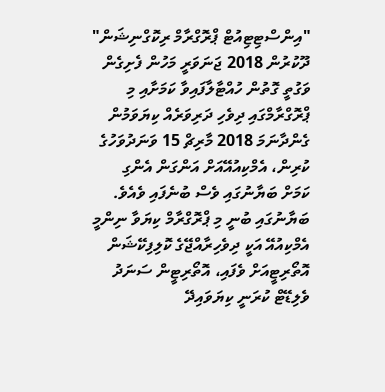"އިންސްޓިޓިއުޓް ޕްރޮގްރާމް ރިކޮގްނިޝަން" ދޫކުރުން 2018 ޖަނަވަރީ މަހުން ފެށިގެން ވަގުތީ ގޮތުން ހުއްޓާލާފައިވާ ކަމަށާއި މި ޕްރޮގްރާމްގައި ދިވެހި ދަރިވަރެއް ކިޔަވަމުން ގެންދާނަމަ 2018 މާރިޗް 15 ވަނަދުވަހުގެ ކުރިން، އެމްކިއުއޭއަށް އަންގަން އެންގި ކަމަށް ބަޔާނުގައި ވެސް ބުނެފައި ވެއެވެ.
ބަޔާނުގައި ބުނީ މި ޕްރޮގްރާމް ކިޔަވާ ނިންމީ އެމްކިއުއޭ އަކީ ދިވެހިރާއްޖޭގެ ކޮލިފިކޭޝަން އޮތޯރިޓީއަށް ވެފައި، އޮތޯރިޓީން ސަނަދު ވެލިޑޭޓް ކުރަނީ ކިޔަވައިދޭ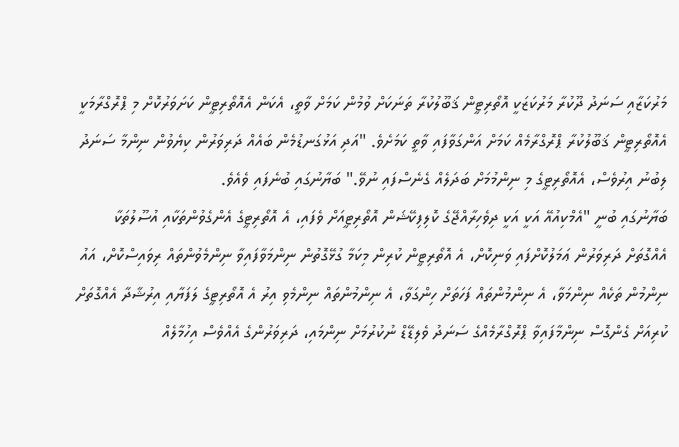މަރުކަޒާއި ސަނަދު ދޫކުރާ މަރުކަޒަކީ އޮތޯރިޓީން ޤަބޫލުކުރާ ތަނަކަށް ވުމުން ކަމަށް ވާތީ، އެކަން އެއޮތޯރިޓީން ކަށަވަރުކޮށް މި ޕްރޮގްރާމަކީ އެއޮތޯރިޓީން ޤަބޫލުކުރާ ޕްރޮގްރާމެއް ކަމަށް އަންގަވާފައި ވާތީ ކަމަށެވެ. "އަދި އަޅުގަނޑުމެން ބައެއް ދަރިވަރުން ކިޔެވުން ނިންމާ ސަނަދު ލިބުނު އިރުވެސް، އެއޮތޯރިޓީގެ މި ނިންމުމަށް ބަދަލެއް ގެނެސްފައި ނުވޭ." ބަޔާނުގައި ބުނެފައި ވެއެވެ.
ބަޔާނުގައި ބުނީ "އެމްކިއުއޭ އަކީ އަކީ ދިވެހިރާއްޖޭގެ ކޮލިފިކޭޝަން އޮތޯރިޓީއަށް ވެފައި، އެ އޮތޯރިޓީގެ އެންގެވުންތަކާއި އުސޫލުތަކާ އެއްގޮތަށް ދަރިވަރުން ޢަމަލުކޮށްފައި ވަނިކޮށް، އެ އޮތޯރިޓީން ކުރިން މިކަމާ ގުޅޭގޮތުން ނިންމަވާފައިވާ ނިންމެވުންތައް ރިވައިސްކޮށް، އައު ނިންމުން ތަކެއް ނިންމަވާ، އެ ނިންމުންތައް ފަހަތަށް ހިންގަވާ، އެ ނިންމުންތައް ނިންމެވި އިރު އެ އޮތޯރިޓީގެ ލަފަޔާއި އިރުޝާދާ އެއްގޮތަށް ކުރިއަށް ގެންގޮސް ނިންމާފައިވާ ޕްރޮގްރާމެއްގެ ސަނަދު ވެލިޑޭޑް ނުކުރުމަށް ނިންމައި، ދަރިވަރުންގެ އެއްވެސް އިހުމާލެއް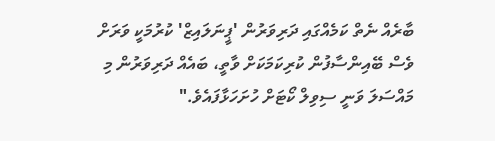ބާރެއް ނެތް ކަމެއްގައި ދަރިވަރުން 'ޕީނަލައިޒް' ކުރުމަކީ ވަރަށް ވެސް ބޭއިންސާފުން ކުރިކަމަކަށް ވާތީ، ބައެއް ދަރިވަރުން މި މައްސަލަ ވަނީ ސިވިލް ކޯޓަށް ހުށަހަޅާފައެވެ."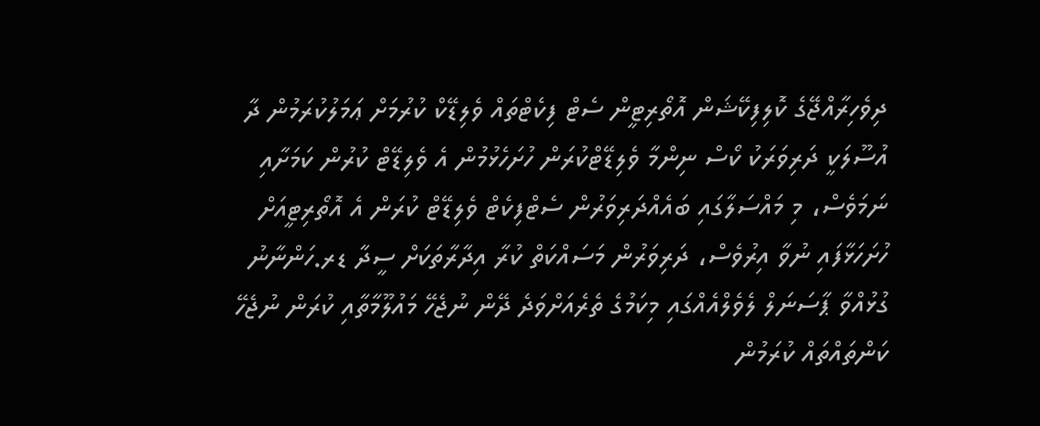ދިވެހިރާއްޖޭގެ ކޮލިފިކޭޝަން އޮތޯރިޓީން ސެޓް ފިކެޓްތައް ވެލިޑޭކް ކުރުމަށް ޢަމަލުކުރަމުން ދާ އުސޫލަކީ ދަރިވަރަކު ކޯސް ނިންމާ ވެލިޑޭޓްކުރަން ހުށަހެޅުމުން އެ ވެލިޑޭޓް ކުރުން ކަމަށާއި ނަމަވެސް، މި މައްސަލާގައި ބައެއްދަރިވަރުން ސެޓްފިކެޓް ވެލިޑޭޓް ކުރަން އެ އޮތޯރިޓީއަށް ހުށަހަޅާފައި ނުވާ އިރުވެސް، ދަރިވަރުން މަސައްކަތް ކުރާ އިދާރާތަކަށް ސީދާ ޑރ.ހަންނާނު ގުޅުއްވާ ޕާސަނަލް ލެވެލްއެއްގައި މިކަމުގެ ތެރެއަށްވަދެ ދޭން ނުޖެހޭ މައުލޫމާތާއި ކުރަން ނުޖެހޭ ކަންތައްތައް ކުރަމުން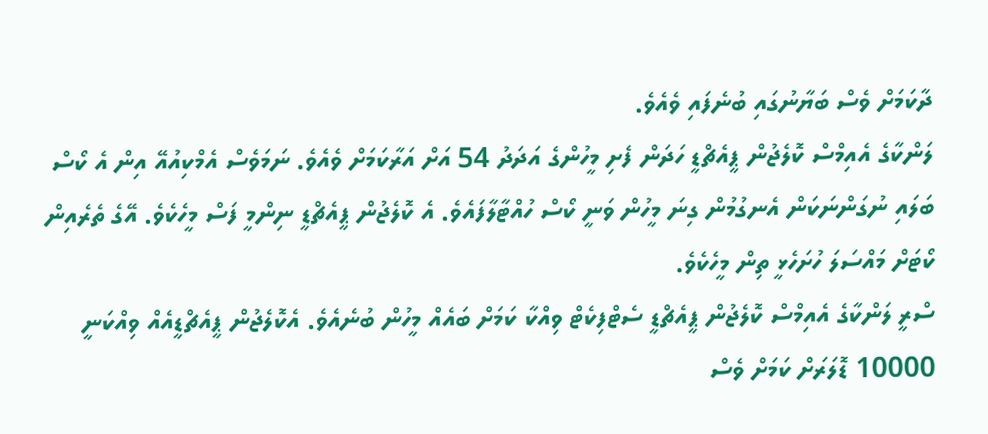ދާކަމަށް ވެސް ބަޔާނުގައި ބުނެފައި ވެއެވެ.
ލަންކާގެ އެއިމްސް ކޮލެޖުން ޕީއެޗްޑީ ހަދަން ފެށި މީހުންގެ އަދަދު 54 އަށް އަރާކަމަށް ވެއެވެ. ނަމަވެސް އެމްކިއުއޭ އިން އެ ކޯސް ބަލައި ނުގަންނަކަން އެނގުމުން ގިނަ މީހުން ވަނީ ކޯސް ހުއްޓާލާފައެވެ. އެ ކޮލެޖުން ޕީއެޗްޑީ ނިންމީ ފަސް މީހެކެވެ. އޭގެ ތެރެއިން ކޯޓަށް މައްސަލަ ހުށަހެޅީ ތިން މީހެކެވެ.
ސްރީ ލަންކާގެ އެއިމްސް ކޮލެޖުން ޕީއެޗްޑީ ސެޓްފިކެޓް ވިއްކާ ކަމަށް ބައެއް މީހުން ބުނެއެވެ. އެކޮލެޖުން ޕީއެޗްޑީއެއް ވިއްކަނީ 10000 ޑޮލަރަށް ކަމަށް ވެސް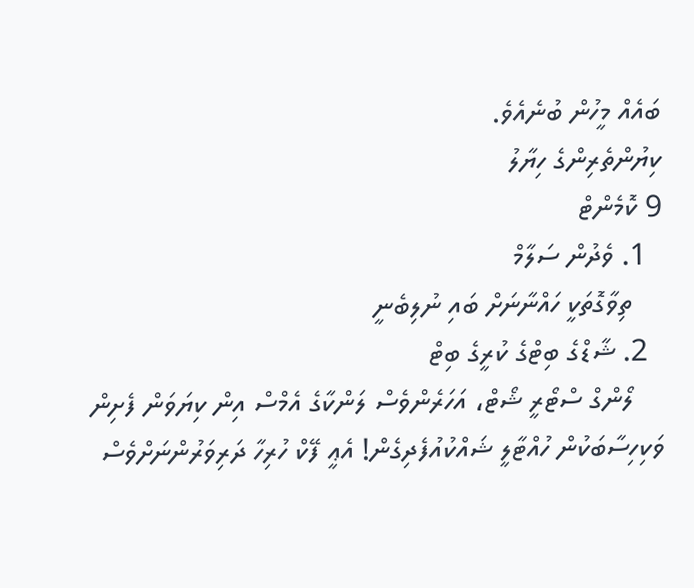ބައެއް މީހުން ބުނެއެވެ.
ކިޔުންތެރިންގެ ހިޔާލު
9 ކޮމެންޓް
  1. ވެދުން ސަލާމް
    ތިވާގޮތަކީ ހައްނާނަށް ބައި ނުލިބެނީ
  2. ޝާޑްގެ ބިޓްގެ ކުރީގެ ބިޓް
    ލޯންގް ސްޓޯރީ ޝޯޓް، އަހަރެންވެސް ލަންކާގެ އެމްސް އިން ކިޔަވަން ފެށިން ވަކިހިސާބަކުން ހުއްޓާލީ ޝައްކުއުފެދިގެން! އެޢީ ފޭކް ހުރިހާ ދަރިވަރުންނަށްވެސް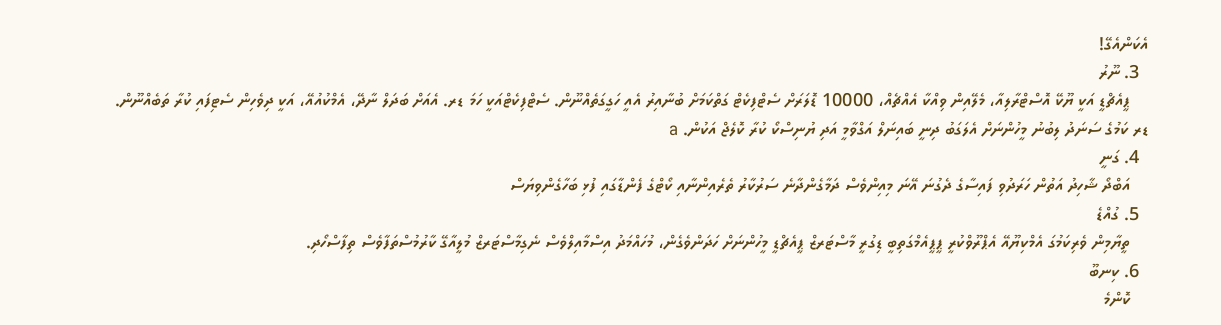އެކަންއެގޭ!
  3. ނޫރު
    ޕީއެޗްޑީ އަކީ ޔޫކޭ އޮސްޓްރާލިއާ، މެލޭއިން ވިއްކާ އެއްޗެއް، 10000 ޑޮލަރަށް ސެޓްފިކެޓް ގަތްކަމަށް ބުނާއިރު އެއީ ހަގީގަތެއްނޫން. ސެޓްފިކެޓްއަކީ ހަމަ ޑރ. އެއަށް ބަދަލް ނާދޭ، އެމްކުއުއޭ، އަކީ ދިވެހިން ސެޓިފައި ކުރާ ތަބެއްނޫން. ޑރ ކަމުގެ ސަނަދު ލިބުނު މީހުންނަށް އެލަގަބު ދިނީ ބައިނަލް އަގްވާމީ އަދި ޔުނިސްކޯ ކުރާ ކޮލެޖް އަކުން. a
  4. ގަނީ
    އަބްދޯ ޝާހިދު އަތުން ހަރަދުވި ފައިސާގެ ދެގުނަ އޭނަ މިއިންވެސް ދަމާގެންދާނެ ސަރުކާރު ތެރެއިންނާއި ކޯޓްގެ ފެންޑާގައި ފުޅި ބަހާގެންވިޔަސް
  5. ގުއްޑެ
    ތީޔާމިން ވެރިކަމުގަ އެމްކިޔޫއޭ އެޕްރޫވްކުރީ ޕީޕީއެމްގަތިބީ ޑިގުރީ މާސްޓަރޒް ޕީއެޗްޑީ މީހުންނަށް ހަދަންވެގެން، މުހައްމަދު އިސްމާއިލްވެސް ނެގިމާސްޓަރޒް މުލީއާގޭ ކާރުމުސްތަފާވެސް ތިފާސްހޯދި.
  6. ކިނބޫ
    ކޮންމެ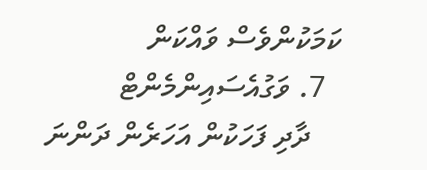ކަމަކުންވެސް ވައްކަން
  7. ވަގުއެސައިންމެންޓް
    ދާދި ފަހަކުން އަހަރެން ދަންނަ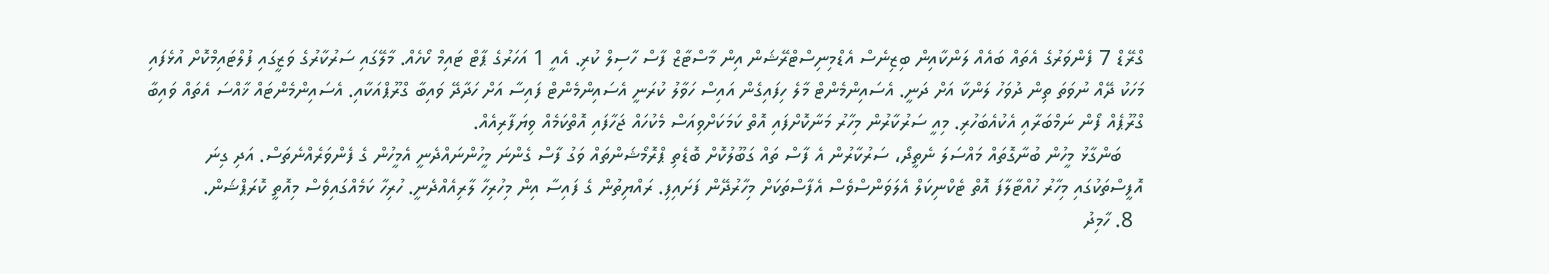ގްރޭޑް 7 ފެންވަރުގެ އެތައް ބައެއް ލަންކާއިން ބިޒިނެސް އެޑްމިނިސްޓްރޭޝަން އިން މާސްޓާޒް ފާސް ހާސިލް ކުރި. އެއީ 1 އަހަރުގެ ޕާޓް ޓައިމް ކޯހެއް. މާލޭގައި ސަރުކާރުގެ ވަޒީގައި ފުލްޓައިމްކޮށް އުޅެފައި މަހަކު ދޭއް ނުވަތަ ތިން ދުވަހު ލަންކާ އަށް ދަނީ. އެސައިންމެންޓް މާލެ ހިފައިގެން އައިސް ހަވާލު ކުރަނީ އެސައިންމެންޓް ފައިސާ އަށް ހަދާދޭ ވައިބާ ގްރޫޕްއަކާއި. އެސައިންމެންޓައް ޚާއްސަ އެތައް ވައިބާ ގްރޫޕެއް ފޯން ނަމްބަރާއި އެކުއެބަހުރި. މިއީ ސަރުކާރުން މިހާރު މަނާކޮށްފައި އޮތް ކަމަކަށްވިއަސް މެކުހައް ޖަހާފައި އޮތްކަމެއް ވިޔަފާރިއެއް.
    ބަންގާޅު މީހުން ބުނާގޮތައް މައްސަލަ ނެތީދޯ، ސަރުކާރުން އެ ފާސް ތައް ގަބޫލުކޮށް ބޮޑެތި ޕްރޮމޯޝަންތައް ވަގު ފާސް ގެންނަ މީހުންނައްދެނީ އެމީހުން ގެ ފެންވަރެއްނެތަސް. އަދި ގިނަ އޮފީސްތަކުގައި މިހާރު ހުއްޓާލާފަ އޮތް ޓެކްނިކަލް އެލަވަންސްވެސް އެފާސްތަކަށް މިހާރުދޭން ފަށައިފި. ރައްޔިތުން ގެ ފައިސާ އިން މިހުރިހާ ލާރިއެއްދެނީ. ހުރިހާ ކަމެއްގައިވެސް މިއޮތީ ކޮރަޕްޝަން.
  8. ހާމިދު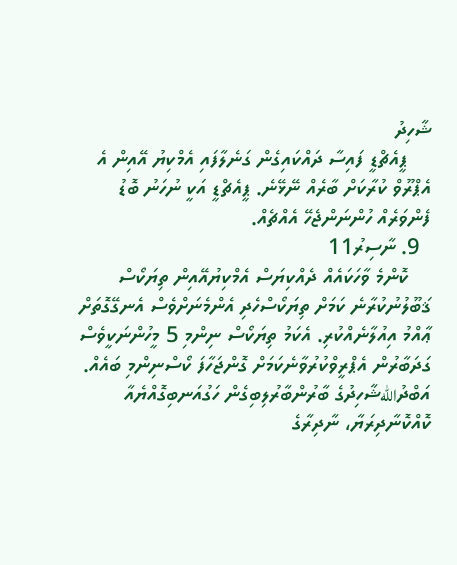ޝާހިދު
    ޕީއެޗްޑީ ފައިސާ ދައްކައިގެން ގަނެލާފައި އެމްކިޔު އޭއިން އެ އެޕްރޫވް ކުރާކަށް ބާރެއް ނޭޅޭނެ. ޕީއެޗްޑީ އަކީ ނުހަނު ބޮޑު ފެންވަރެއް ހުންނަންޖެހޭ އެއްޗެއް.
  9. ނާސިރު11
    ކޮންމެ ވާހަކައެއް ދެއްކިޔަސް އެމްކިޔުއޭއިން ތިޔަކޯސް ޤަބޫލުނުކުރާނެ ކަމަށް ތިޔަކޯސްހެދި އެންމެނަށްވެސް އެނގޭގޮތަށް ޢާއްމު އިއުލާނެއްކުރި. އެކަމު ތިޔަކޯސް ނިންމި 5 މީހުންނަކީވެސް ގަދަބާރުން އެޕްރީވްކުރުވާނެކަމަށް ގޮންޖަހާފަ ކޯސްނިންމި ބައެއް. އަބްދުاللهޝާހިދުގެ ބާރުންބާރުލިބިގެން ހަގުއަނބިގޮއްޔެއާ ކޮއްކޮނާދިރަޔާ، ނާދިރާގެ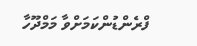ފްރެންޑުންކަމަށްވާ މަމްދޫހާ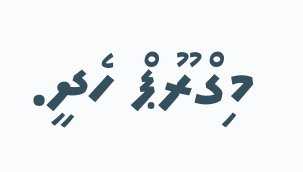މިގްރޫޕް ހެދީ.